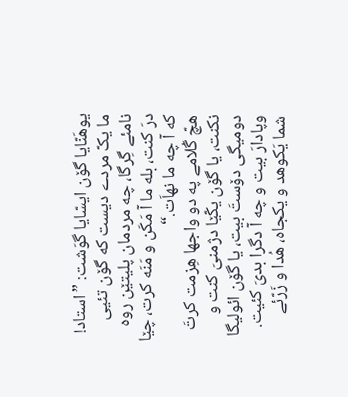یوهَنّایا گۆن ایسّایا گوَشت: ”استاد! ما یکّ مردے دیست که گۆن تئیی نامئے گِرگا، چه مردمان پلیتێن روه درَ کنت، بله ما آ مَکَن و مَنَه کرت، چێا که آ چه ما نهاَت.“
هچّ گُلامے په دو واجها هِزمت کرتَ نکنت، یا گۆن یکّێا دژمنیَ کنت و دومیگی دۆستَ بیت، یا گۆن ائولیگا وپادارَ بیت و چه آ دگرا بدیَ کئیت. شما یَکوهد و یکجاه، هُدا و زَرّئے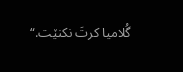گُلامیا کرتَ نکنێت.“